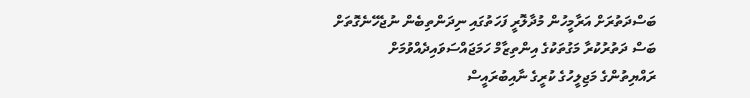ބަސްދަތުރަށް އަރާމީހުން މުދާލޮރީ ފަހަތުގައި ނިދަންތިބެން ނުޖެހޭނެގޮތަށް ބަސް ދަތުރުކުރާ މަގުތަކުގެ އިންތިޒާމް ހަމަޖައްސަވައިދެއްވުމަށް ރައްޔިތުންގެ މަޖިލީހުގެ ކުރީގެ ނާއިބުރައީސް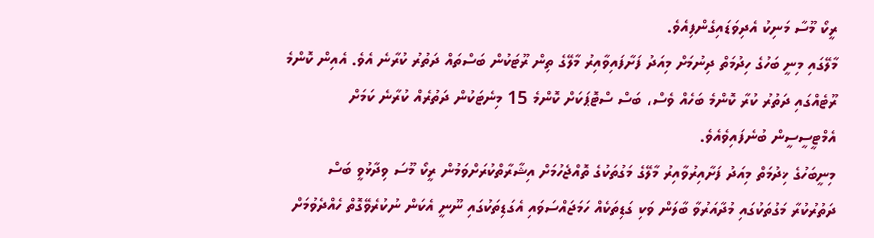ރީކޯ މޫސާ މަނިކު އެދިވަޑައިގެންފިއެވެ.
މާލޭގައި މިނީ ބަހުގެ ހިދުމަތް ދިނުމަށް މިއަދު ފަށާފައިވާއިރު މާލޭގެ ތިން ރޫޓަކުން ބަސްތައް ދަތުރު ކުރާނެ އެވެ. އެއިން ކޮންމެ ރޫޓެއްގައި ދަތުރު ކުރާ ކޮންމެ ބަހެއް ވެސް، ބަސް ސްޓޮޕަކަށް ކޮންމެ 15 މިނެޓަކުން ދަތުރެއް ކުރާނެ ކަމަށް އެމްޓީސީސީން ބުނެފައިވެއެވެ.
މިނީބަހުގެ ޚިދުމަތް މިއަދު ފަށާއިރުވާއިރު މާލޭގެ މަގުތަކުގެ ތޮއްޖެހުމަށް އިޝާރާތްކުރަށްވަމުން ރީކޯ މޫސަ ވިދާޅުވީ ބަސް ދަތުރުކުރާ މަގުތަކުގައި މުދާއަރުވާ ބާލަން ވަކި ގަޑިތަކެއް ހަމަޖައްސަވައި އެގަޑިތަކުގައި ނޫނީ އެކަން ނުކުރެވޭގޮތް ހެއްދެވުމަށް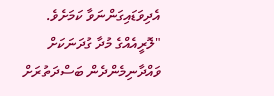އެދިވަޑައިގަންނަވާ ކަމަށެވެ.
"ލޮރީއެއްގެ މުދާ ގުދަނަކަށް ވައްދާނިމެންދެން ބަސްދަތުރަށް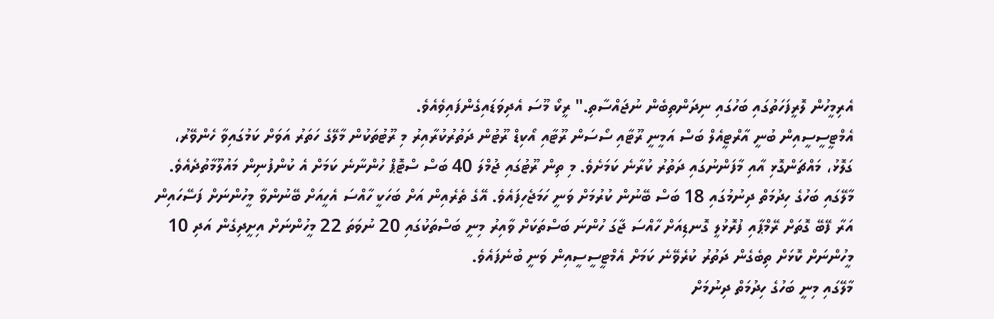އެރިމީހުން ލޮރީފަހަތުގައި ބަހުގައި ނިދަންތިބެން ނުޖައްސާތި." ރީކޯ މޫސަ އެދިވަޑައިގެންފައިވެއެވެ.
އެމްޓީސީސީއިން ބުނީ އާރްޓީއެލް ބަސް އަމީނީ ރޫޓާއި ސޯސަން ރޫޓާއި އޯކިޑް ރޫޓުން ދަތުރުކުރާއިރު މި ރޫޓުތަކުން މާލޭގެ ހަތަރު އަވަށް ކަމުގައިވާ ހެންވޭރު، ގަލޮޅު، މައްޗަންގޮޅި އާއި މާފަންނުގައި ދަތުރު ކުރާނެ ކަމަށެވެ. މި ތިން ރޫޓުގައި ޖުމްލަ 40 ބަސް ސްޓޮޕް ހުންނާނެ ކަމަށް އެ ކުންފުނިން މައުލޫމާތުދެއެވެ.
މާލޭގައި ބަހުގެ ހިދުމަތް ދިނުމުގައި 18 ބަސް ބޭނުން ކުރުމަށް ވަނީ ހަމަޖެހިފައެވެ. އޭގެ ތެރެއިން އަށް ބަހަކީ ހާއްސަ އެހީއަށް ބޭނުންވާ މީހުންނަށް ފަސޭހައިން އަރާ ފޭބޭ ގޮތަށް ރޭމްޕާއި ފުރޮޅުލީ ގޮނޑިއަށް ހާއްސަ ޖާގަ ހުންނަ ބަސްތަކަށް ވާއިރު މިނީ ބަސްތަކުގައި 20 ނުވަތަ 22 މީހުންނަށް އިށީދިގެން އަދި 10 މީހުންނަށް ކޮޅަށް ތިބެގެން ދަތުރު ކުރެވޭނެ ކަމަށް އެމްޓީސީސީއިން ވަނީ ބުނެފައެވެ.
މާލޭގައި މިނީ ބަހުގެ ހިދުމަތް ދިނުމަށް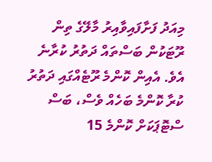މިއަދު ފަށާފައިވާއިރު މާލޭގެ ތިން ރޫޓަކުން ބަސްތައް ދަތުރު ކުރާނެ އެވެ. އެއިން ކޮންމެ ރޫޓެއްގައި ދަތުރު ކުރާ ކޮންމެ ބަހެއް ވެސް، ބަސް ސްޓޮޕަކަށް ކޮންމެ 15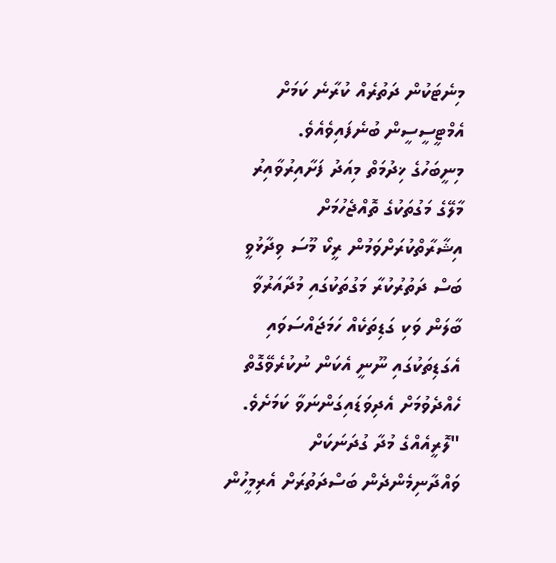މިނެޓަކުން ދަތުރެއް ކުރާނެ ކަމަށް އެމްޓީސީސީން ބުނެފައިވެއެވެ.
މިނީބަހުގެ ޚިދުމަތް މިއަދު ފަށާއިރުވާއިރު މާލޭގެ މަގުތަކުގެ ތޮއްޖެހުމަށް އިޝާރާތްކުރަށްވަމުން ރީކޯ މޫސަ ވިދާޅުވީ ބަސް ދަތުރުކުރާ މަގުތަކުގައި މުދާއަރުވާ ބާލަން ވަކި ގަޑިތަކެއް ހަމަޖައްސަވައި އެގަޑިތަކުގައި ނޫނީ އެކަން ނުކުރެވޭގޮތް ހެއްދެވުމަށް އެދިވަޑައިގަންނަވާ ކަމަށެވެ.
"ލޮރީއެއްގެ މުދާ ގުދަނަކަށް ވައްދާނިމެންދެން ބަސްދަތުރަށް އެރިމީހުން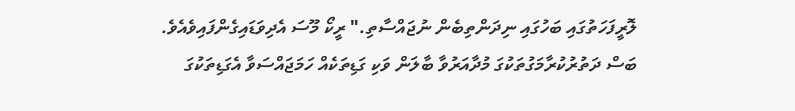ލޮރީފަހަތުގައި ބަހުގައި ނިދަންތިބެން ނުޖައްސާތި." ރީކޯ މޫސަ އެދިވަޑައިގެންފައިވެއެވެ.
ބަސް ދަތުރުކުރާމަގުތަކުގަ މުދާއަރުވާ ބާލަން ވަކި ގަޑިތަކެއް ހަމަޖައްސަވާ އެގަޑިތަކުގަ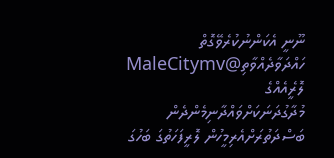ނޫނީ އެކަންނުކުރެވޭގޮތް ހައްދަވާދެއްވާތި@MaleCitymv ލޮރީެއެއްގެ މުދާގުދަނަކަށްވައްދާނިމެންދެން ބަސްދަތުރަށްއެރިމީހުން ލޮރީފަހަތުގަ ބަހުގަ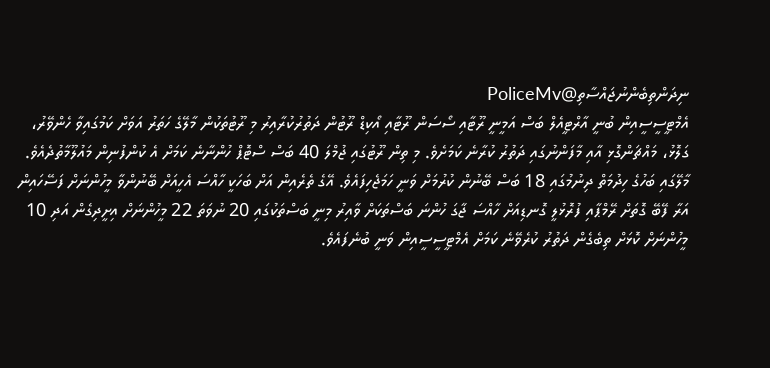ނިދަންތިބެންނުޖައްސާތި@PoliceMv
އެމްޓީސީސީއިން ބުނީ އާރްޓީއެލް ބަސް އަމީނީ ރޫޓާއި ސޯސަން ރޫޓާއި އޯކިޑް ރޫޓުން ދަތުރުކުރާއިރު މި ރޫޓުތަކުން މާލޭގެ ހަތަރު އަވަށް ކަމުގައިވާ ހެންވޭރު، ގަލޮޅު، މައްޗަންގޮޅި އާއި މާފަންނުގައި ދަތުރު ކުރާނެ ކަމަށެވެ. މި ތިން ރޫޓުގައި ޖުމްލަ 40 ބަސް ސްޓޮޕް ހުންނާނެ ކަމަށް އެ ކުންފުނިން މައުލޫމާތުދެއެވެ.
މާލޭގައި ބަހުގެ ހިދުމަތް ދިނުމުގައި 18 ބަސް ބޭނުން ކުރުމަށް ވަނީ ހަމަޖެހިފައެވެ. އޭގެ ތެރެއިން އަށް ބަހަކީ ހާއްސަ އެހީއަށް ބޭނުންވާ މީހުންނަށް ފަސޭހައިން އަރާ ފޭބޭ ގޮތަށް ރޭމްޕާއި ފުރޮޅުލީ ގޮނޑިއަށް ހާއްސަ ޖާގަ ހުންނަ ބަސްތަކަށް ވާއިރު މިނީ ބަސްތަކުގައި 20 ނުވަތަ 22 މީހުންނަށް އިށީދިގެން އަދި 10 މީހުންނަށް ކޮޅަށް ތިބެގެން ދަތުރު ކުރެވޭނެ ކަމަށް އެމްޓީސީސީއިން ވަނީ ބުނެފައެވެ.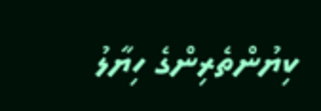ކިޔުންތެރިންގެ ހިޔާލު